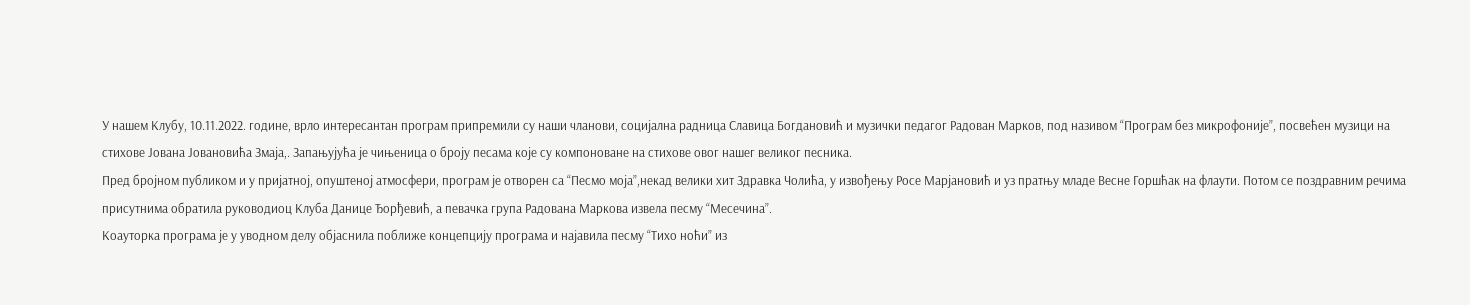У нашем Клубу, 10.11.2022. године, врло интересантан програм припремили су наши чланови, социјална радница Славица Богдановић и музички педагог Радован Марков, под називом “Програм без микрофоније”, посвећен музици на стихове Јована Јовановића Змаја,. Запањујућа је чињеница о броју песама које су компоноване на стихове овог нашег великог песника.
Пред бројном публиком и у пријатној, опуштеној атмосфери, програм је отворен са “Песмо моја”,некад велики хит Здравка Чолића, у извођењу Росе Марјановић и уз пратњу младе Весне Горшћак на флаути. Потом се поздравним речима присутнима обратила руководиоц Клуба Данице Ђорђевић, а певачка група Радована Маркова извела песму “Месечина”.
Коауторка програма је у уводном делу објаснила поближе концепцију програма и најавила песму “Тихо ноћи” из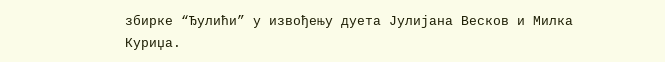збирке “Ђулићи” у извођењу дуета Јулијана Весков и Милка Куриџа.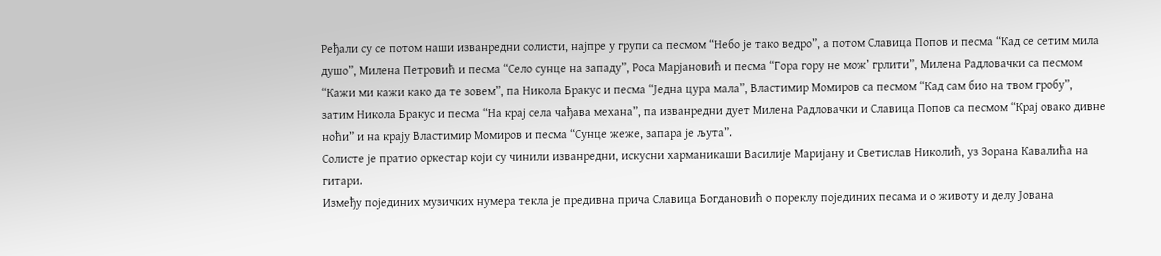Ређали су се потом наши изванредни солисти, најпре у групи са песмом “Небо је тако ведро”, а потом Славица Попов и песма “Кад се сетим мила душо”, Милена Петровић и песма “Село сунце на западу”, Роса Марјановић и песма “Гора гору не мож’ грлити”, Милена Радловачки са песмом “Кажи ми кажи како да те зовем”, па Никола Бракус и песма “Једна цура мала”, Властимир Момиров са песмом “Кад сам био на твом гробу”, затим Никола Бракус и песма “На крај села чађава механа”, па изванредни дует Милена Радловачки и Славица Попов са песмом “Крај овако дивне ноћи” и на крају Властимир Момиров и песма “Сунце жеже, запара је љута”.
Солисте је пратио оркестар који су чинили изванредни, искусни харманикаши Василије Маријану и Светислав Николић, уз Зорана Кавалића на гитари.
Између појединих музичких нумера текла је предивна прича Славица Богдановић о пореклу појединих песама и о животу и делу Јована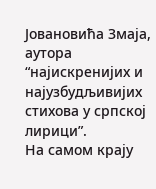Јовановића Змаја, аутора “најискренијих и најузбудљивијих стихова у српској лирици”.
На самом крају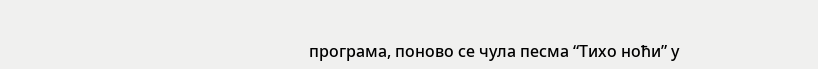програма, поново се чула песма “Тихо ноћи” у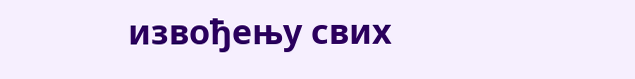извођењу свих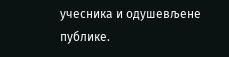учесника и одушевљене публике.